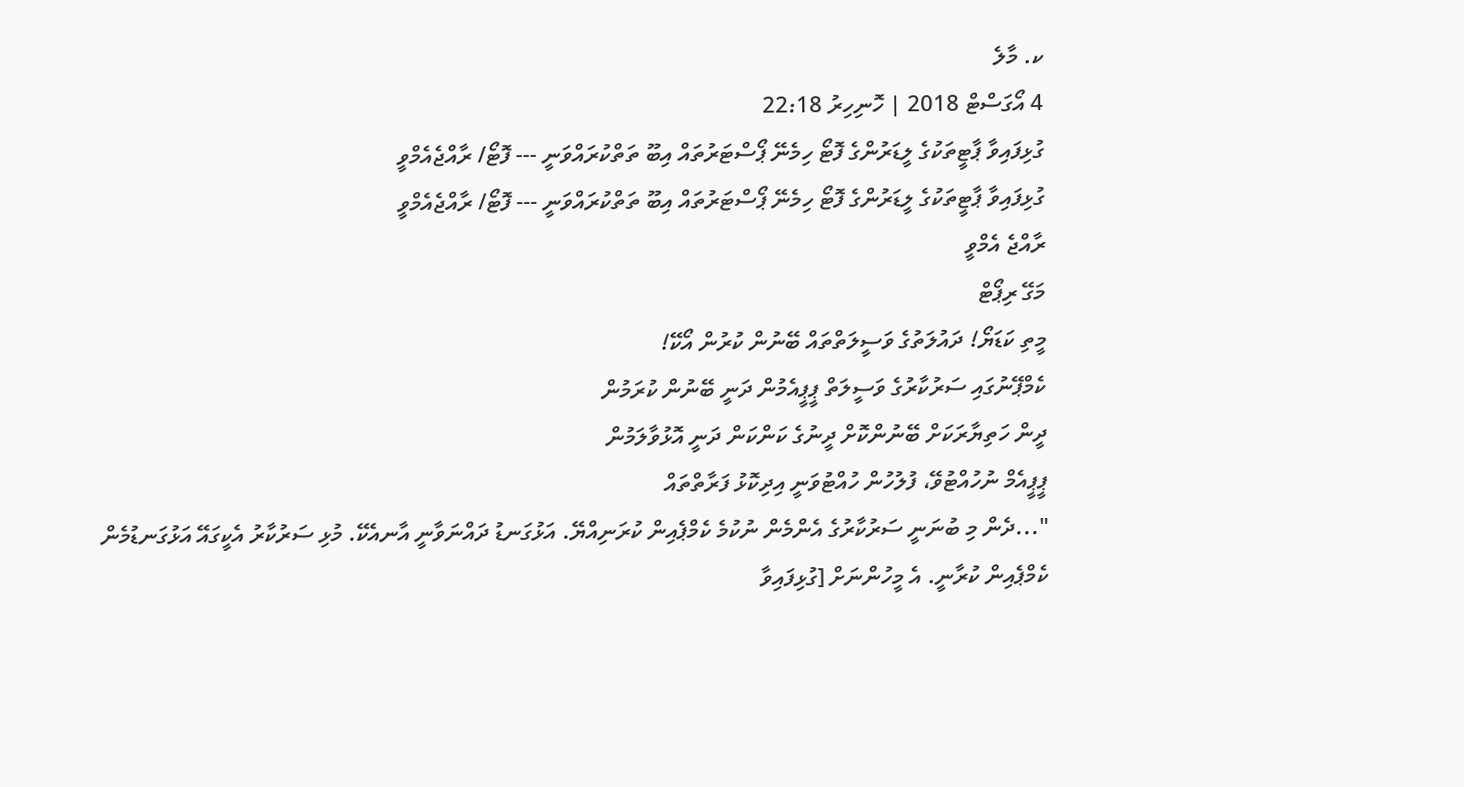ކ. މާލެ
4 އޯގަސްޓް 2018 | ހޮނިހިރު 22:18
ގުޅިފައިވާ ޕާޓީތަކުގެ ލީޑަރުންގެ ފޮޓޯ ހިމެނޭ ޕޯސްޓަރުތައް އިބޫ ތަތްކުރައްވަނީ --- ފޮޓޯ/ ރާއްޖެއެމްވީ
ގުޅިފައިވާ ޕާޓީތަކުގެ ލީޑަރުންގެ ފޮޓޯ ހިމެނޭ ޕޯސްޓަރުތައް އިބޫ ތަތްކުރައްވަނީ --- ފޮޓޯ/ ރާއްޖެއެމްވީ
ރާއްޖެ އެމްވީ
މަގޭ ރިޕޯޓް
މީތި ކަޑަޔޯ! ދައުލަތުގެ ވަސީލަތްތައް ބޭނުން ކުރުން އޯކޭ!
ކެމްޕޭނުގައި ސަރުކާރުގެ ވަސީލަތް ޕީޕީއެމުން ދަނީ ބޭނުން ކުރަމުން
ދީން ހަތިޔާރަކަށް ބޭނުންކޮށް ދީނުގެ ކަންކަން ދަނީ އޮޅުވާލަމުން
ޕީޕީއެމް ނުހުއްޓުވޭ، ފުލުހުން ހުއްޓުވަނީ އިދިކޮޅު ފަރާތްތައް
"...ދެން މި ބުނަނީ ސަރުކާރުގެ އެންމެން ނުކުމެ ކެމްޕެއިން ކުރަނިއްޔޭ. އަޅުގަނޑު ދައްނަވާނީ އާނއެކޭ. މުޅި ސަރުކާރު އެކީގައޭ އަޅުގަނޑުމެން ކެމްޕެއިން ކުރާނީ. އެ މީހުންނަށް [ގުޅިފައިވާ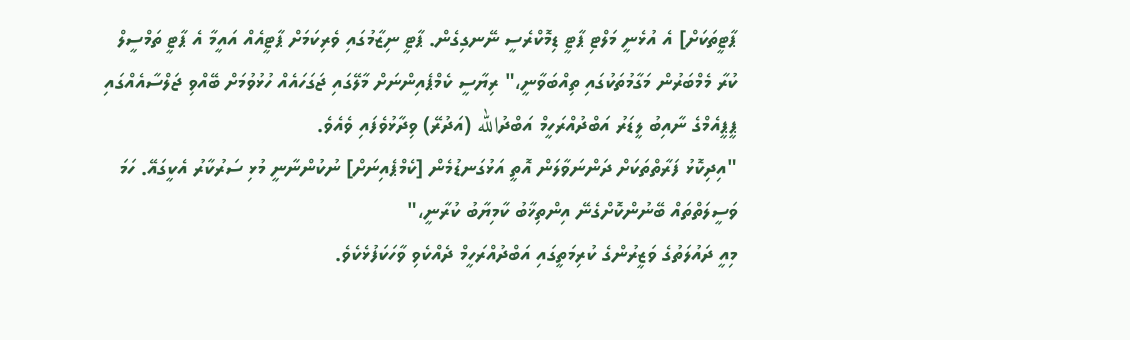ޕާޓީތަކަށް] އެ އުޅެނީ މަލްޓި ޕާޓީ ޑިމޮކްރެސީ ނޭނގިގެން. ޕާޓީ ނިޒާމުގައި ވެރިކަމަށް ޕާޓީއެއް އައީމާ އެ ޕާޓީ ތަމްސީލް ކުރާ މެމްބަރުން މަގާމުތަކުގައި ތިއްބަވާނީ،" ރިޔާސީ ކެމްޕެއިންނަށް މާލޭގައި ޖަގަހައެއް ހުޅުވުމަށް ބޭއްވި ޖަލްސާއެއްގައި ޕީޕީއެމްގެ ނާއިބު ލީޑަރު އަބްދުއްރަހީމް އަބްދުالله (އަދުރޭ) ވިދާޅުވެފައި ވެއެވެ.
"އިދިކޮޅު ފަރާތްތަކަށް ދަންނަވާލަން އޮތީ އަޅުގަނޑުމެން [ކެމްޕެއިނަށް] ނުކުންނާނީ މުޅި ސަރުކާރު އެކީގައޭ. ހަމަ ވަސީލަތްތައް ބޭނުންކޮށްގެނޭ އިންތިޚާބު ކާމިޔާބު ކުރާނީ،"
މިއީ ދައުލަތުގެ ވަޒީރުންގެ ކުރިމަތީގައި އަބްދުއްރަހީމް ދެއްކެވި ވާހަކަފުޅެކެވެ.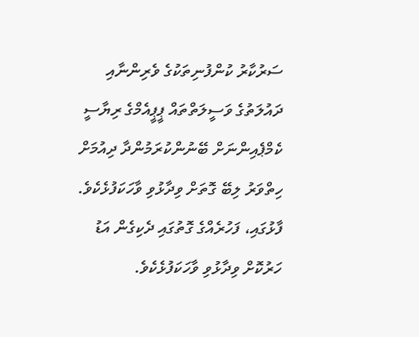ސަރުކާރު ކުންފުނިތަކުގެ ވެރިންނާއި ދައުލަތުގެ ވަސީލަތްތައް ޕީޕީއެމްގެ ރިޔާސީ ކެމްޕެއިންނަށް ބޭނުންކުރަމުންދާ ދިއުމަށް ހިތްވަރު ލިބޭ ގޮތަށް ވިދާޅުވި ވާހަކަފުޅެކެވެ. ފާޅުގައި، ފަހުރެއްގެ ގޮތުގައި ދެކިގެން އަޑު ހަރުކޮށް ވިދާޅުވި ވާހަކަފުޅެކެވެ.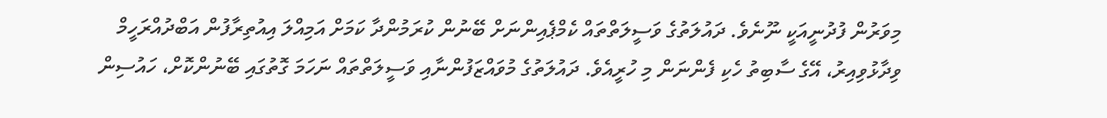މިވަރުން ފުދުނީއަކީ ނޫނެވެ. ދައުލަތުގެ ވަސީލަތްތައް ކެމްޕެއިންނަށް ބޭނުން ކުރަމުންދާ ކަމަށް އަމިއްލަ އިއުތިރާފުން އަބްދުއްރަހީމް ވިދާޅުވިއިރު، އޭގެ ސާބިތު ހެކި ފެންނަން މި ހުރީއެވެ. ދައުލަތުގެ މުވައްޒަފުންނާއި ވަސީލަތްތައް ނަހަމަ ގޮތުގައި ބޭނުންކޮށް، ހައުސިން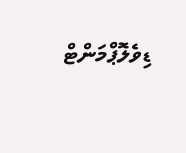ޑިވެލޮޕްމަންޓް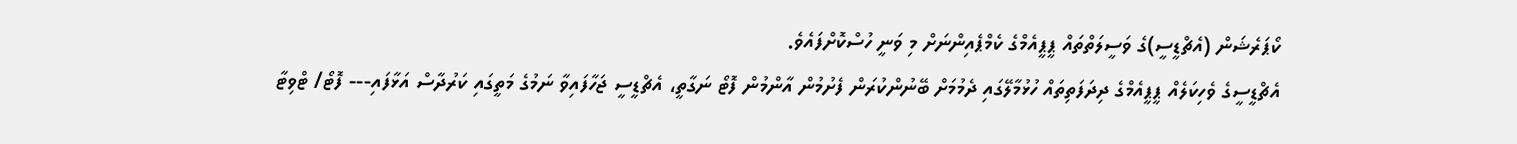ކޯޕަރެޝަން (އެޗްޑީސީ)ގެ ވަސީލަތްތައް ޕީޕީއެމްގެ ކެމްޕެއިންނަށް މި ވަނީ ހުސްކޮށްފައެވެ.
އެޗްޑީސީގެ ވެހިކަލެއް ޕީޕީއެމްގެ ދިދަފަތިތައް ހުޅުމާލޭގައި ދެމުމަށް ބޭނުންކުރަން ފެށުމުން އާންމުން ފޮޓޯ ނަގާތީ، އެޗްޑީސީ ޖަހާފައިވާ ނަމުގެ މަތީގައި ކަރުދާސް އަޅާފައި--- ފޮޓޯ/ ޓްވިޓާ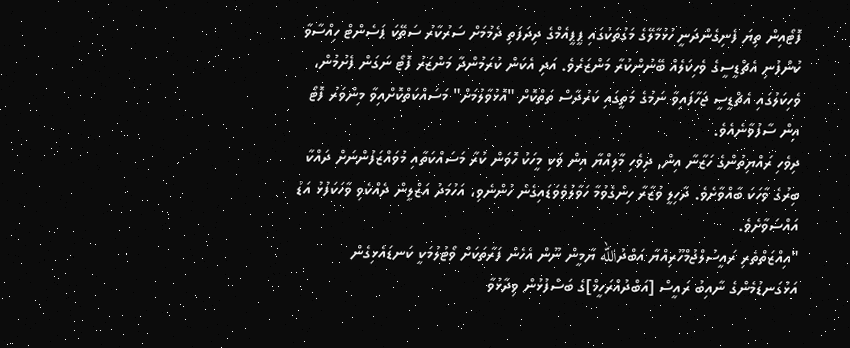ފޮޓޯއިން ތިޔަ ފެނިގެންދަނީ ހުޅުމާލޭގެ މަގުތަކުގައި ޕީޕީއެމްގެ ދިދަފަތި ދެމުމަށް ސަރުކާރު ސަތޭކަ ޕަސެންޓް ހިއްސާވާ ކުންފުނި އެޗްޑީސީގެ ވެހިކަލެއް ބޭނުންކުރާ މަންޒަރެވެ. އަދި އެކަން ކުރަމުންދާ މަންޒަރު ފޮޓޯ ނަގަން ފެށުމުން، ވެހިކަލުގައި އެޗްޑީސީ ޖަހާފައިވާ ނަމުގެ މަތީގައި ކަރުދާސް ތަތްކޮށް "އޮޅުވާލުމަށް" މަސައްކަތްކޮށްއިވާ މިންވަރު ފޮޓޯ އިން ސާފުވާނެއެވެ.
ދިވެހި ރައްޔިތުންގެ ހަޒާނާ އިން, ދިވެހި މާލިއްޔާ އިން ވަކި މީހަކު ހޮވަން ކުރާ މަސައްކަތާއި މުވައްޒަފުންނަށް ދައްކާ ބިރުގެ ވާހަކަ ބާއްވާށެވެ. ދާހިލީ ވުޒާރާ ހިންގެވުމާ ހަވާލުވެވަޑައިގެން ހުންނެވި، އަހުމަދު އަޒްލީން ދެއްކެވި ވާހަކަފުޅު އަޑު އައްސަވާށެވެ.
"އިއްޒަތްތެރި ރައީސުލްޖުމްހޫރިއްޔާ އަބްދުالله ޔާމީން ނޫން އެހެން ފަރާތަކަށް ވޯޓުލުމަކީ ކަނޑައެޅިގެން އަޅުގަނޑުމެންގެ ނާއިބު ރައީސް [އަބްދުއްރަހީމް]ގެ ބަސްފުޅުން ވިދާޅުވާ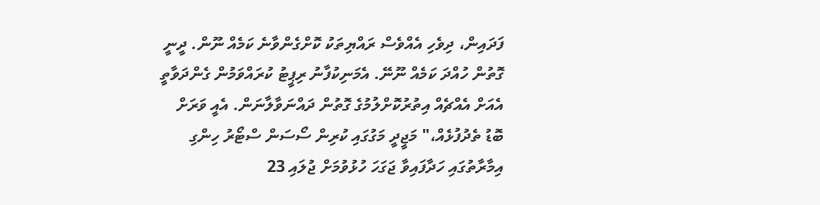ފަދައިން، ދިވެހި އެއްވެސް ރައްޔިތަކު ކޮށްގެންވާނެ ކަމެއް ނޫން. ދީނީ ގޮތުން ހުއްދަ ކަމެއް ނޫނޭ. އެމަނިކުފާނު ރިޕީޓު ކުރައްވަމުން ގެންދަވާތީ އެއަށް އެއްޗެއް އިތުރުކޮށްލުމުގެ ގޮތުން ދައްނަވާލާނަން. އެއީ ވަރަށް ބޮޑު ތެދުފުޅެއް،" މަޖީދީ މަގުގައި ކުރިން ސޯސަން ސްޓޯރު ހިންގި އިމާރާތުގައި ހަދާފައިވާ ޖަގަހަ ހުޅުވުމަށް ޖުލައި 23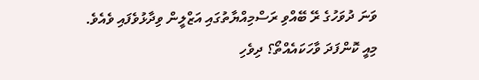ވަނަ ދުވަހުގެ ރޭ ބޭއްވި ރަސްމިއްޔާތުގައި އަޒްލީން ވިދާޅުވެފައި ވެއެވެ.
މިއީ ކޮންފަދަ ވާހަކައެއްތޯ؟ ދިވެހި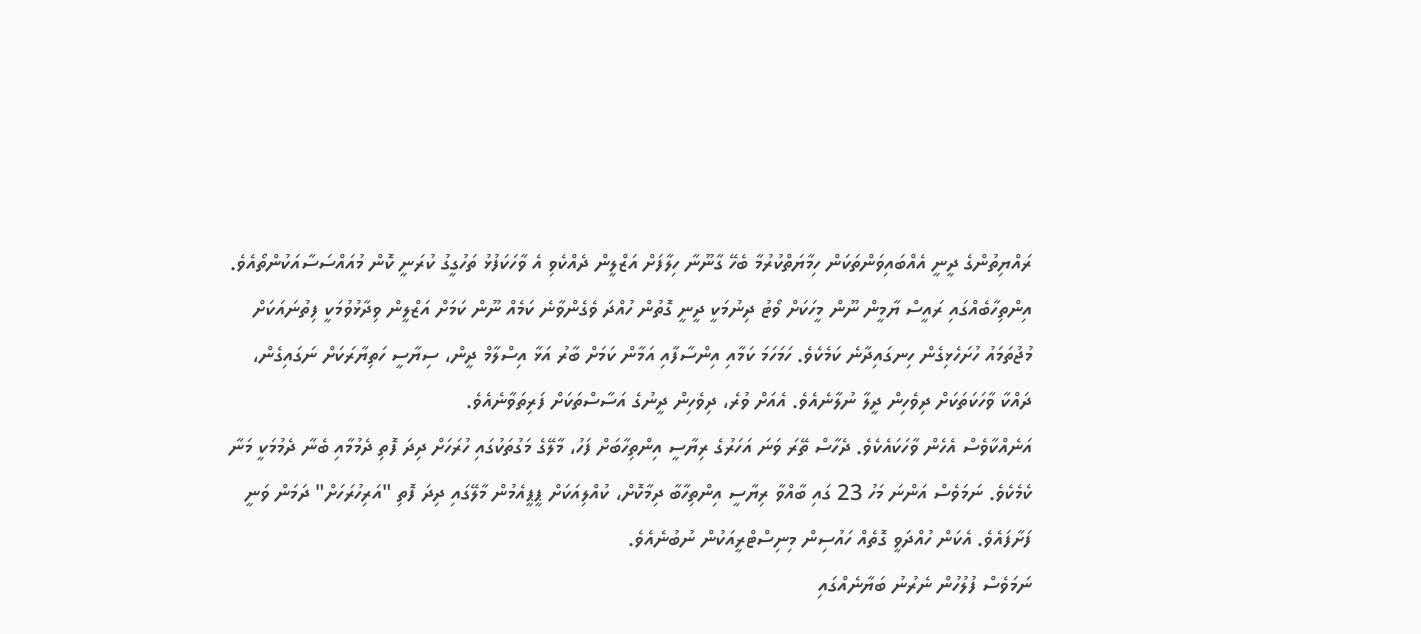ރައްޔިތުންގެ ދީނީ އެއްބައިވަންތަކަން ހިމާޔަތްކުރުމާ ބެހޭ ގާނޫނާ ހިލާފަށް އަޒްލީން ދެއްކެވި އެ ވާހަކަފުޅު ތަހުގީގު ކުރަނީ ކޮން މުއައްސަސާއަކުންތޯއެވެ. އިންތިހާބެއްގައި ރައީސް ޔާމީން ނޫން މީހަކަށް ވޯޓު ދިނުމަކީ ދީނީ ގޮތުން ހުއްދަ ވެގެންވާނެ ކަމެއް ނޫން ކަމަށް އަޒްލީން ވިދާޅުވުމަކީ ފިތުނައަކަށް މުޖުތަމައު ހުށަހެޅިގެން ހިނގައިދާނެ ކަމެކެވެ. ހަމަހަމަ ކަމާއި އިންސާފާއި އަމާން ކަމަށް ބާރު އަޅާ އިސްލާމް ދީން، ސިޔާސީ ހަތިޔާރަކަށް ނަގައިގެން، ދައްކާ ވާހަކަތަކަށް ދިވެހިން ދީލާ ނުލާނެއެވެ. އެއަށް ވުރެ، ދިވެހިން ދީނުގެ އަސާސްތަކަށް ފަރިތަވާނެއެވެ.
އަނެއްކާވެސް އެހެން ވާހަކައެކެވެ. ދެހާސް ތޭރަ ވަނަ އަހަރުގެ ރިޔާސީ އިންތިހާބަށް ފަހު، މާލޭގެ މަގުތަކުގައި ހުރަހަށް ދިދަ ފޮތި ދެމުމާއި ބެނާ ދެމުމަކީ މަނާ ކެމެކެވެ. ނަމަވެސް އަންނަ މަހު 23 ގައި ބާއްވާ ރިޔާސީ އިންތިހާބާ ދިމާކޮށް، ކުއްލިއަކަށް ޕީޕީއެމުން މާލޭގައި ދިދަ ފޮތި "އަރިހުރަހަށް" ދަމަން ވަނީ ފަށާފައެވެ. އެކަން ހުއްދަވީ ގޮތެއް ހައުސިން މިނިސްޓްރީއަކުން ނުބުނެއެވެ.
ނަމަވެސް ފުލުހުން ނެރުނު ބަޔާނެއްގައި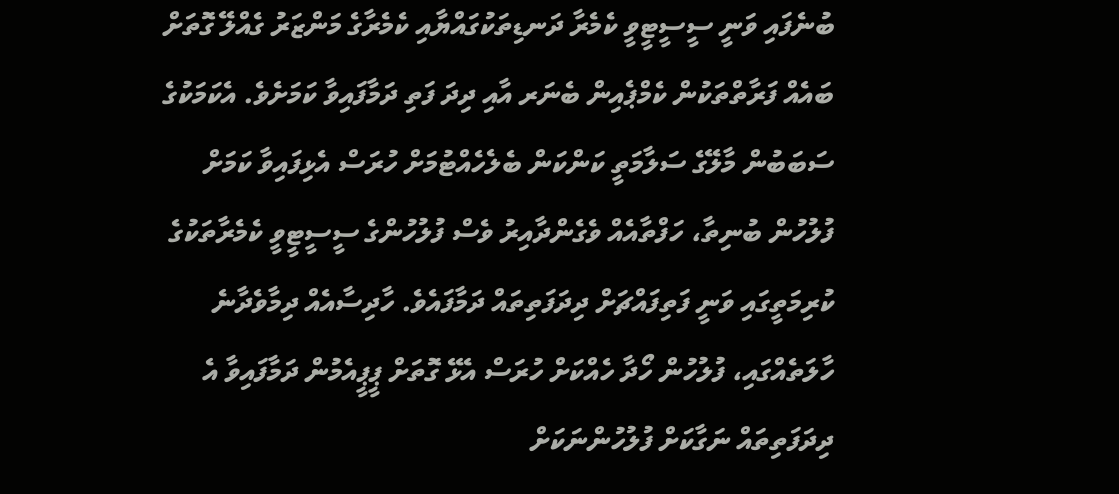ބުނެފައި ވަނީ ސީސީޓީވީ ކެމެރާ ދަނޑިތަކުގައްޔާއި ކެމެރާގެ މަންޒަރު ގެއްލޭ ގޮތަށް ބައެއް ފަރާތްތަކުން ކެމްޕެއިން ބެނަރ އާއި ދިދަ ފަތި ދަމާފައިވާ ކަމަށެވެ. އެކަމަކުގެ ސަބަބުން މާލޭގެ ސަލާމަތީ ކަންކަން ބެލެހެއްޓުމަށް ހުރަސް އެޅިފައިވާ ކަމަށް ފުލުހުން ބުނިތާ، ހަފްތާއެއް ވެގެންދާއިރު ވެސް ފުލުހުންގެ ސީސީޓީވީ ކެމެރާތަކުގެ ކުރިމަތީގައި ވަނީ ފަތިފައްޗަށް ދިދަފަތިތައް ދަމާފައެވެ. ހާދިސާއެއް ދިމާވެދާނެ ހާލަތެއްގައި، ފުލުހުން ހޯދާ ހެއްކަށް ހުރަސް އެޅޭ ގޮތަށް ޕީޕީއެމުން ދަމާފައިވާ އެ ދިދަފަތިތައް ނަގާކަށް ފުލުހުންނަކަށް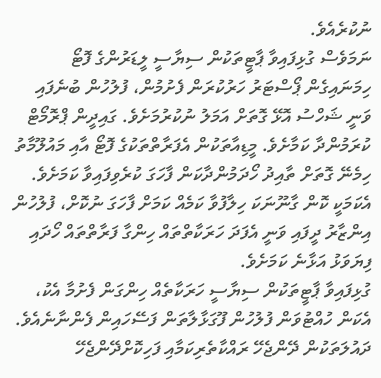ނުކުރެއެވެ.
ނަމަވެސް ގުޅިފައިވާ ޕާޓީތަކުން ސިޔާސީ ލީޑަރުންގެ ފޮޓޯ ހިމަނައިގެން ޕޯސްޓަރު ހަރުކުރަން ފެށުމުން، ފުލުހުން ބުނެފައި ވަނީ ޝަހްސު އޮޅޭ ގޮތަށް އަމަލު ނުކުރުމަށެވެ. ގައިދީން ޕްރޮމޯޓް ކުރަމުންދާ ކަމާށެވެ. މީޑިއާތަކުން އެފަރާތްތަކުގެ ފޮޓޯ އާއި މައުލޫމާތު ހިމެނޭ ގޮތަށް ތާއިދު ހޯދަމުންދާކަން ފާހަގަ ކުރެވިފައިވާ ކަމަށެވެ. އެކަމަކީ ކޮން ގާނޫނަކަ ހިލާފުވާ ކަމެއް ކަމަށް ފާހަގަ ނުކޮށް، ފުލުހުން އިންޒާރު ދީފައި ވަނީ އެފަދަ ހަރަކާތްތައް ހިންގާ ފަރާތްތައް ހޯދައި ފިޔަވަޅު އަޅާނެ ކަމަށެވެ.
ގުޅިފައިވާ ޕާޓީތަކުން ސިޔާސީ ހަރަކާތެއް ހިންގަން ފެށުމާ އެކު، އެކަން ހުއްޓުވަން ފުލުހުން ފޫގަޅާލާތަން ފަސޭހައިން ފެންނާނެއެވެ. ދައުލަތަކުން ދޭންޖެހޭ ރައްކާތެރިކަމާއި ފަހިކޮށްދޭންޖެހޭ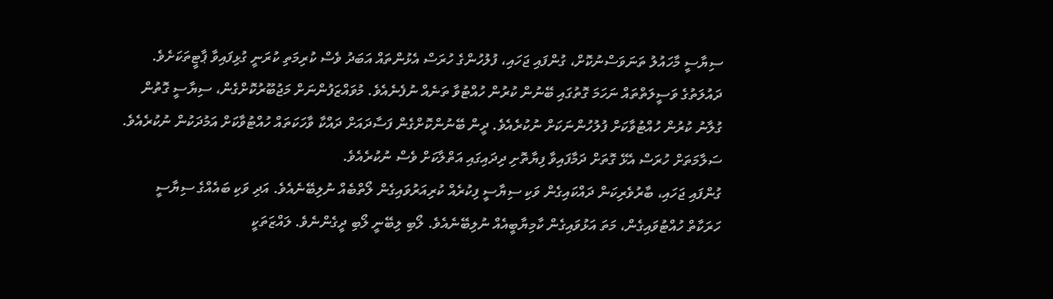ސިޔާސީ މާހައުލު ތަނަވަސްނުކޮށް، ގުންފައި ޖަހައި، ފުލުހުންގެ ހުރަސް އެޅުންތައް އަބަދު ވެސް ކުރިމަތި ކުރަނީ ގުޅިފައިވާ ޕާޓީތަކަށެވެ.
ދައުލަތުގެ ވަސީލަތްތައް ނަހަމަ ގޮތުގައި ބޭނުން ކުރުން ހުއްޓުވާ ތަނެއް ނުފެނެއެވެ. މުވައްޒަފުންނަށް މަޖުބޫރުކޮށްގެން، ސިޔާސީ ގޮތުން ގުލާނު ކުރުން ހުއްޓުވާކަށް ފުލުހުންނަކަށް ނުކުރެއެވެ. ދީން ބޭނުންކޮށްގެން ފަސާދައަށް ދައްކާ ވާހަކަތައް ހުއްޓުވާކަށް އަމުދަކުން ނުކުރެއެވެ. ސަލާމަތަށް ހުރަސް އެޅޭ ގޮތަށް ދަމާފައިވާ ފިޔާތޮށި ދިދައިގައި އަތްލާކަށް ވެސް ނުކުރެއެވެ.
ގުންފައި ޖަހައި، ބާރުވެރިކަން ދައްކައިގެން ވަކި ސިޔާސީ ފިކުރެއް ކުރިއަރުވައިގެން ލޯތްބެއް ނުލިބޭނެއެވެ. އަދި ވަކި ބައެއްގެ ސިޔާސީ ހަރަކާތް ހުއްޓުވައިގެން، މަތަ އަޅުވައިގެން ކާމިޔާބީއެއް ނުލިބޭނެއެވެ. ލޯބި ލިބޭނީ ލޯބި ދީގެންނެވެ. ލައްޒަތަކީ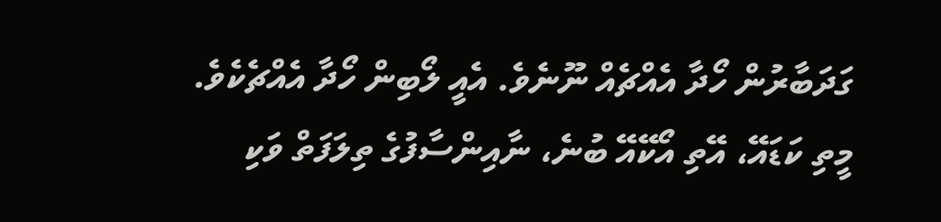ގަދަބާރުން ހޯދާ އެއްޗެއް ނޫނެވެ. އެއީ ލޯބިން ހޯދާ އެއްޗެކެވެ.
މީތި ކަޑައޭ، އޭތި އޯކޭއޭ ބުނެ، ނާއިންސާފުގެ ތިލަފަތް ވަކި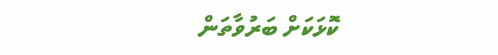ކޮޅަކަށް ބަރުވާތަން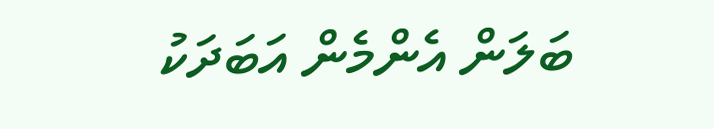ބަލަން އެންމެން އަބަދަކު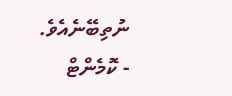ނުތިބޭނެއެވެ.
- ކޮމެންޓް